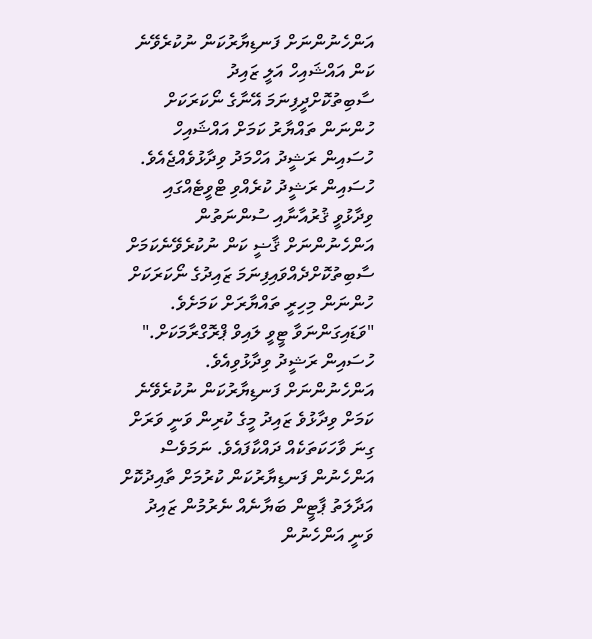އަންހެނުންނަށް ފަނޑިޔާރުކަން ނުކުރެވޭނެ ކަން އައްޝައިހް އަލީ ޒައިދު ސާބިތުކޮށްދީފިނަމަ އޭނާގެ ނޯކަރަކަށް ހުންނަން ތައްޔާރު ކަމަށް އައްޝައިހް ހުސައިން ރަޝީދު އަހްމަދު ވިދާޅުވެއްޖެއެވެ.
ހުސައިން ރަޝީދު ކުރެއްވި ޓްވީޓެއްގައި ވިދާޅުވީ ޤުރުއާނާއި ސުންނަތުން އަންހެނުންނަށް ޤާޟީ ކަން ނުކުރެވޭނެކަމަށް ސާބިތުކޮށްދެއްވައިފިނަމަ ޒައިދުގެ ނޯކަރަކަށް ހުންނަން މިހިރީ ތައްޔާރަށް ކަމަށެވެ. "ވަޑައިގަންނަވާ ޓީވީ ލައިވް ޕްރޮގްރާމަކަށް." ހުސައިން ރަޝީދު ވިދާޅުވިއެވެ.
އަންހެނުންނަށް ފަނޑިޔާރުކަން ނުކުރެވޭނެ ކަމަށް ވިދާޅުވެ ޒައިދު މީގެ ކުރިން ވަނީ ވަރަށް ގިނަ ވާހަކަތަކެއް ދައްކާފައެވެ. ނަމަވެސް އަންހެނުން ފަނޑިޔާރުކަން ކުރުމަށް ތާއިދުކޮށް އަދާލަތު ޕާޓީން ބަޔާނެއް ނެރުމުން ޒައިދު ވަނީ އަންހެނުން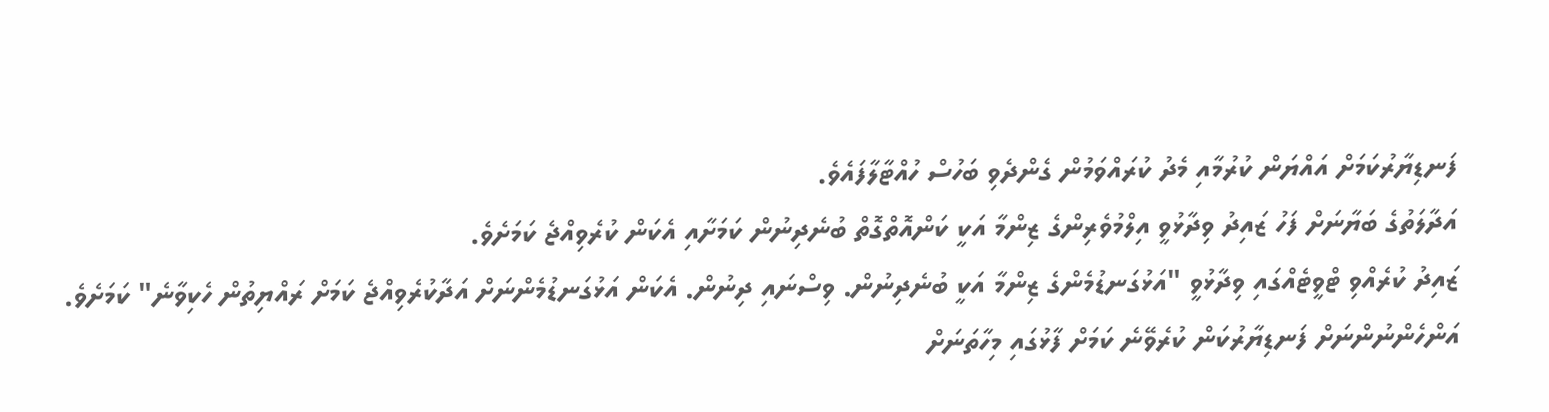ފަނޑިޔާރުކަމަށް އައްޔަން ކުރުމާއި މެދު ކުރައްވަމުން ގެންދެވި ބަހުސް ހުއްޓާލާފައެވެ.
އަދާލަތުގެ ބަޔާނަށް ފަހު ޒައިދު ވިދާޅުވީ އިލްމުވެރިންގެ ޒިންމާ އަކީ ކަންއޮތްގޮތް ބުނެދިނުން ކަމަށާއި އެކަން ކުރެވިއްޖެ ކަމަށެވެ.
ޒައިދު ކުރެއްވި ޓްވީޓެއްގައި ވިދާޅުވީ "އަޅުގަނޑުމެންގެ ޒިންމާ އަކީ ބުނެދިނުން. ވިސްނައި ދިނުން. އެކަން އަޅުގަނޑުމެންނަށް އަދާކުރެވިއްޖެ ކަމަށް ރައްޔިތުން ހެކިވާނެ" ކަމަށެވެ.
އަންހެންނުންނަށް ފަނޑިޔާރުކަން ކުރެވޭނެ ކަމަށް ފާޅުގައި މިހާތަނަށް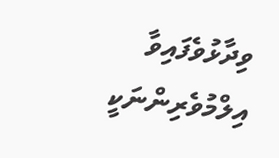ވިދާޅުވެފައިވާ އިލްމުވެރިންނަކީ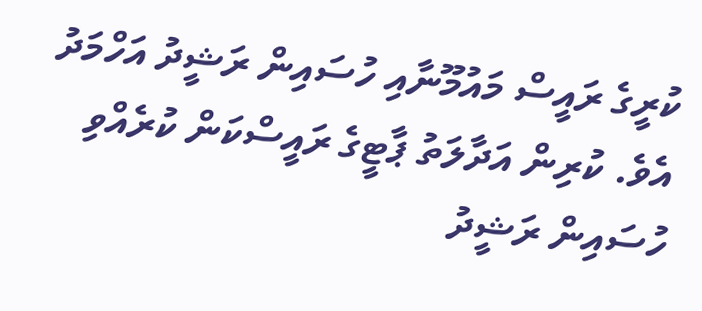ކުރީގެ ރައީސް މައުމޫނާއި ހުސައިން ރަޝީދު އަހްމަދު އެވެ. ކުރިން އަދާލަތު ޕާޓީގެ ރައީސްކަން ކުރެއްވި ހުސައިން ރަޝީދު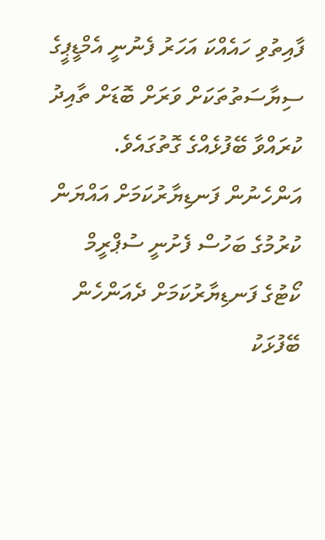ފާއިތުވި ހައެއްކަ އަހަރު ފެނުނީ އެމްޑީޕީގެ ސިޔާސަތުތަކަށް ވަރަށް ބޮޑަށް ތާއިދު ކުރައްވާ ބޭފުޅެއްގެ ގޮތުގައެވެ.
އަންހެނުން ފަނޑިޔާރުކަމަށް އައްޔަން ކުރުމުގެ ބަހުސް ފެށުނީ ސުޕްރީމް ކޯޓުގެ ފަނޑިޔާރުކަމަށް ދެއަންހެން ބޭފުޅަކު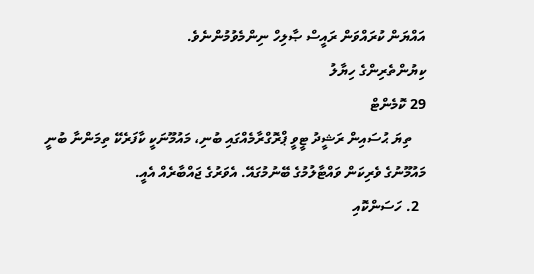އައްޔަން ކުރައްވަން ރައީސް ޞާލިހް ނިންމެވުމުންނެވެ.
ކިޔުންތެރިންގެ ހިޔާލު
29 ކޮމެންޓް
    ތިޔަ ޙުސައިން ރަޝީދު ޓީވީ ޕްރޮގްރާމެއްގައި ބުނި، މައުމޫނަކީ ކާފަރެކޭ ތިމަންނާ ބުނީ މައުމޫނުގެ ވެރިކަން ވައްޓާލުމުގެ ބޭނުމުގައޭ. އެވަރުގެ ޖައްބާރެއް އެއީ.
  2. ހަސަންކޮއި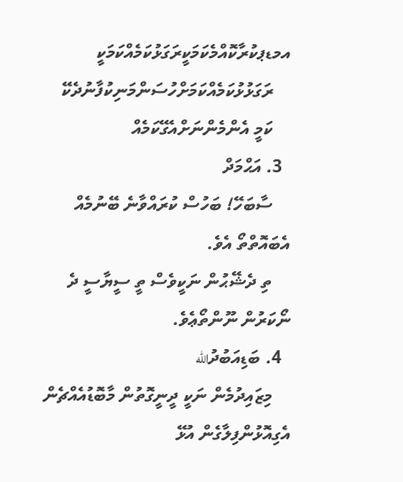އމޑޕކުރާކޮއްމެކަމަކީރަގަޅުކަމެއްކަމަކީ
    ރަގަޅުޅުކަމެއްކަމަށްހުސަންމަނިކުފާނުދެކޭ
    ކަމީ އެންމެންނަށްއެގޭކަމެއް
  3. އަޙްމަދް
    ސާބަހޭ! ބަހުސް ކުރައްވާނެ ބޭނުމެއް އެބައޮތްތޯ އެވެ.
    ތި ދެޝޭޙުން ނަކީވެސް ތީ ސީޔާސީ ދެ ނޯކަރުން ނޫންތޯޢެވެ.
  4. ބަޑިއަބުދުالله
    މިޒައިދުމެން ނަކީ ދީނީގޮތުން މާބޮޑުއެއްޗެން އެގިއޮޅުންފިލާގެން އުޅޭ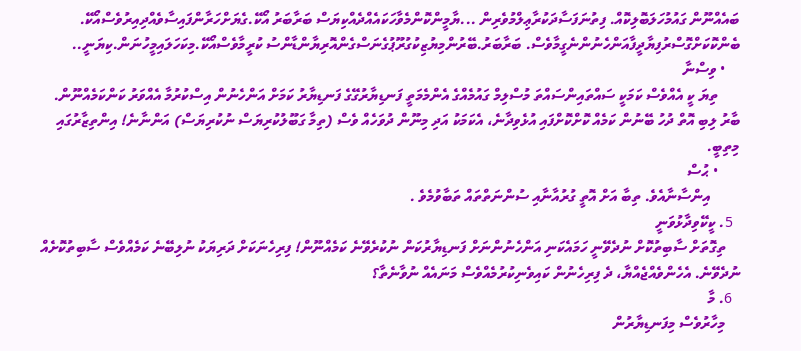ބައެއްނޫން ގައުމުހަލަބޮލިކޮއް. ފިތުނަފަސާދަކުރާޢިލްމުވެރިން ...ޔާމީންކޮންމެވާހަކައެއްދެއްކިޔަސް ބަރާބަރު އޯކޭ.ގެޔަށްހަރާންފައިސާވެއްދިއިރުވެސްއޯކޭ. ބެންކޮކަށްގޮސްރުފިޔާދީފާއަންހެނުންނެގީމާވެސް. ބަރާބަރު.ބޭރުންމިޔުޒިކުގުރޫޕުގެނަސްގެންއޮރިޔާންޑާންސު ކުރީމާވެސްއޯކޭ.މިކަހަލައިމީހުނަން.ކިޔަނީ..
    • ވިސްނާ
      ތިޔަ ކީ އެއްވެސް ކަމަކީ ސައްތައިންސައްތަ މުސްލިމް ގައުމެއްގެ އެންމެމަތީ ފަނޑިޔާރުގޭގެ ފަނޑިޔާރު ކަމަށް އަންހެނުން އިސްކުރުމާ އެއްވަރު ކަންކަމެއްނޫން. ބާރު ލިބި އޮތް ދުހު ބޭނުން ކަމެއް ކޮށްކޮށްފައި އުޅެވިދާނެ، އެކަމަކު އަދި މިނޫން ދުވަހެއް ވެސް (ތިމާ ގަބޫލުކުރިޔަސް ނުކުރިޔަސް) އަންނާނެ! އިންތިޒާރުގައި މިތިބީ.
      • ޙުސް
        އިންސާނާއެވެ. ތިބާ އަށް އޮތީ ގުރުއާނާއި ސުންނަތްތައް ތަބާވުމެވެ .
  5. ކީކޭވިދާޅުވަނީ
    ތިގޮތަށް ސާބިތުކޮށް ނުދެވޭނީ ހަމައެކަނި އަންހެނުންނަށް ފަނޑިޔާރުކަން ނުކުރެވޭނެ ކަމެއްނޫން! ފިރިހެނަކަށް ދަރިޔަކު ނުލިބޭނެ ކަމެއްވެސް ސާބިތުކޮށެއް ނުދެވޭނެ. އެހެންވެއްޖެއްޔާ، ދެ ފިރިހެނުން ކައިވެނިކުރުމެއްވެސް މަނައެއް ނުވާނެތާ؟
  6. މާ
    މިހާރުވެސް މިފަނޑިޔާރުން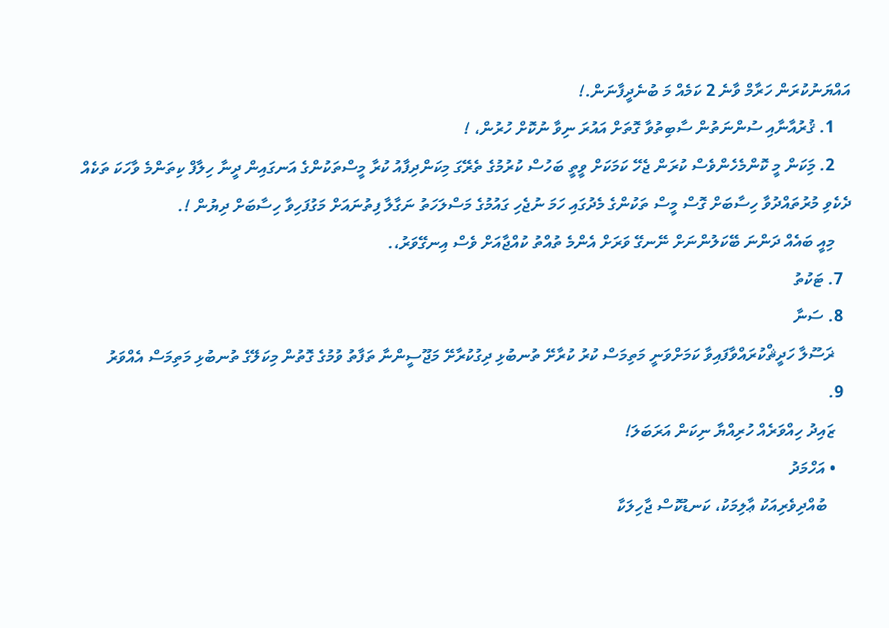އައްޔަނުކުރަން ހަރާމް ވާނެ 2 ކަމެއް މަ ބުނެދީފާނަން.!
    1. ޤުރުއާނާއި ސުންނަތުން ސާބިތުވާ ގޮތަށް އައުރަ ނިވާ ނުކޮށް ހުރުން، !
    2. މިަކަން މީ ކޮންމެހެންވެސް ކުރަން ޖެހޭ ކަމަކަށް ވީތީ ބަހުސް ކުރުމުގެ ތެރޭގަ މިކަންދިފާއު ކުރާ މީސްތަކުންގެ އަނގައިން ދީނާ ހިލާފް ކިތަންމެ ވާހަކަ ތަކެއް ދެކެވި މުރުތައްދުވާ ހިސާބަށް ގޮސް މީސް ތަކުންގެ މެދުގައި ހަމަ ނުޖެހި ގައުމުގެ މަސްލަހަތު ނަގާލާ ފިތުނައަށް މަގުފަހިވާ ހިސާބަށް ދިޔުން !.
    މިއީ ބައެއް ދަންނަ ބޭކަލުންނަށް ނޭނގޭ ވަރަށް އެންމެ ތުއްތު ކުއްޖާއަށް ވެސް އިނގޭވަރު،.
  7. ޓަކުތު
  8. ސަނާ
    ޜަސޫލާ ހަދީޘްކުރައްވާފައިވާ ކަމަށްވަނީ މަތިމަސް ކުރު ކުރާށޭ ތުނބުޅި ދިގުކުރާށޭ މަޖޫސީންނާ ތަފާތު ވުމުގެ ގޮތުން މިކަލޭގެ ތުނބުޅި މަތިމަސް އެއްވަރު
  9.
    ޒައިދު ހިއްވަރެއް ހުރިއްޔާ ނިކަން އަރަބަލަ!
    • އަހްމަދު
      ބުއްދިވެރިއަކު ޢާލިމަކު، ކަނޑުކޮސް ޖާހިލަކާ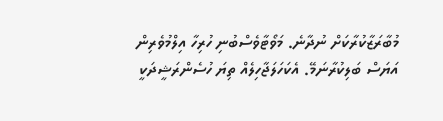މުބާރަޒާކުރާކަށް ނުދާނެ. މަވޯޓާވެސްބުނި ހުރިހާ އިލްމުވެރިން އަޔަސް ބަލިކުރާނަމޭ. އެކަހަލަޖާހިލެއް ތިޔަ ހުސެންރަޝީދަކީ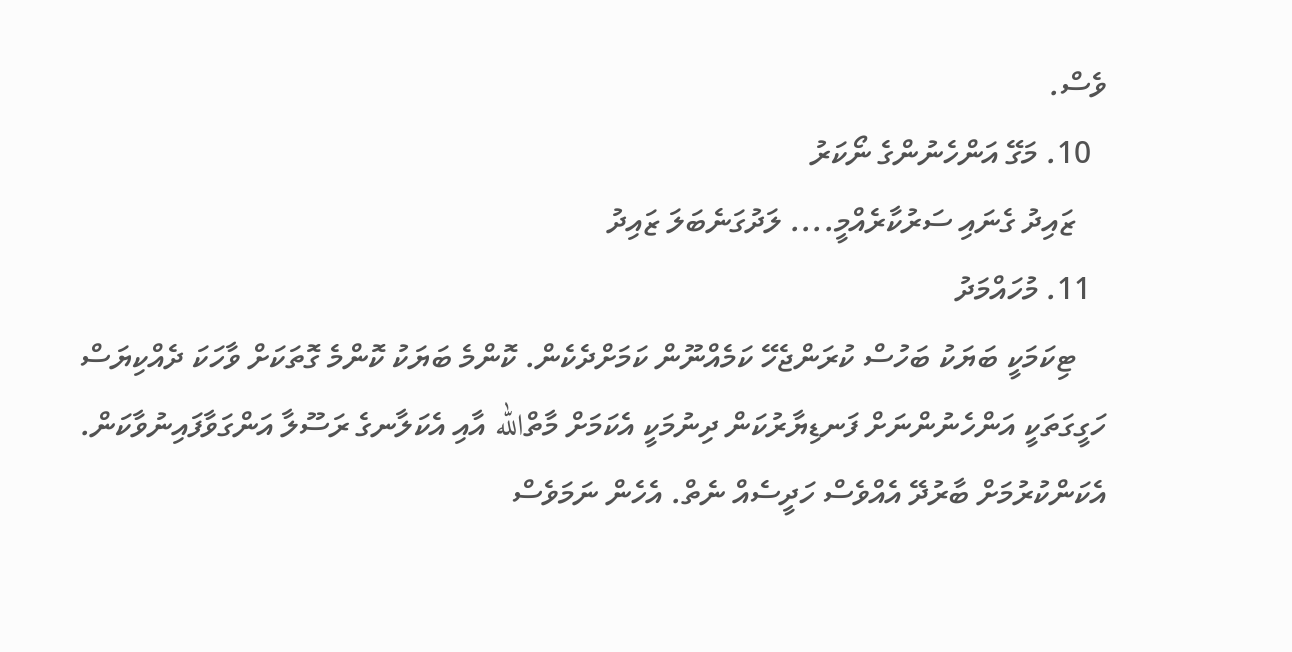ވެސް.
  10. މަގޭ އަންހެނުންގެ ނޯކަރު
    ޒައިދު ގެނައި ސަރުކާރެއްމީ.... ލަދުގަނެބަލަ ޒައިދު
  11. މުހައްމަދު
    ޓިކަމަކީ ބަޔަކު ބަހުސް ކުރަންޖެހޭ ކަމެއްނޫން ކަމަށްދެކެން. ކޮންމެ ބަޔަކު ކޮންމެ ގޮތަކަށް ވާހަކަ ދެއްކިޔަސް ހަގީގަތަކީ އަންހެނުންނަށް ފަނޑިޔާރުކަން ދިނުމަކީ އެކަމަށް މާތްالله އާއި އެކަލާނގެ ރަސޫލާ އަންގަވާފައިނުވާކަން. އެކަންކުރުމަށް ބާރުދޭ އެއްވެސް ހަދީސެއް ނެތް. އެހެން ނަމަވެސް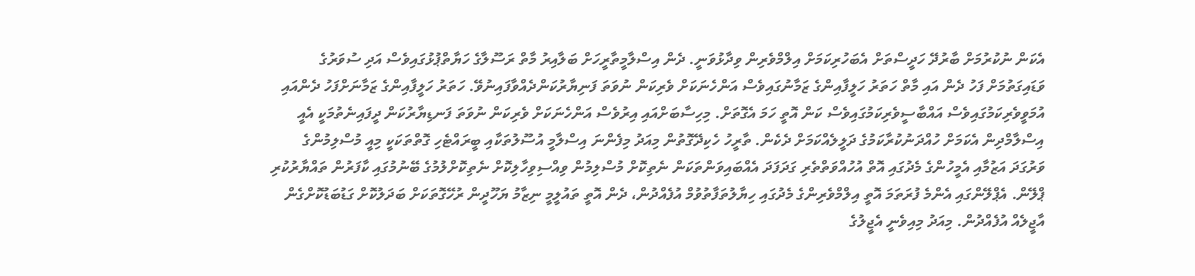އެކަން ނުކުރުމަށް ބާރުދޭ ހަދީސްތަށް އެބަހުރިކަމަށް އިލްމްވެރިން ވިދާޅުވަނީ. ދެން އިސްލާމީތާރީހަށް ބަލާއިރު މާތް ރަސޫލާގެ ހަޔާތްޕުޅުގައިވެސް އަދި ސުވަރުގެ ވަޑައިގަތުމަށް ފަހު ދެން އައި މާތް ހަތަރު ހަލީފާއިންގެ ޒަމާނުގައިވެސް އަންހެނަކަށް ވެރިކަން ނުވަތަ ފަނިޔާރުކަންދެއްވާފައިނުވޭ. ހަތަރު ހަލީފާއިންގެ ޒަމާނަށްފަހު ދެންއައި އުމަވީވެރިކަމުގައިވެސް އައްބާސީވެރިކަމުގައިވެސް ކަން އޮތީ ހަމަ އެގޮތަށް. މިހިސާބަށްއައި އިރުވެސް އަންހެނަކަށް ވެރިކަން ނުވަތަ ފަނޑިޔާރުކަން ދީފައިނެތުމަކީ އެއީ އިސްލާމްދިން އެކަމަށް ހުއްދަނުކުރާކަމުގެ ދަލީލެއްކަމަށް ދެކެން. ތާރީހު ހެކިދޭގޮތުން މިއަދު މިފެންނަ އިސްލާމީ އުސޫލުތަކާއި ބީރައްޓެހި ގޮތްތަކަކީ މިއީ މުސްލިމުންގެ ވަރުގަދަ އަޒުމާއި އެމީހުންގެ މެދުގައި އޮތް އުހުއްވަތްތެރި ގަދަފަދަ އެއްބައިވަންތަކަން ނެތިކޮށް މުސްލިމުން ވިއްސިވިހާލިކޮށް ނެތިކޮށްލުމުގެ ބޭނުމުގައި ކާފަރުން ތައްޔާރުކުރި ޕްލޭން. އެޕްލޭންގައި އެންމެ ފުރަތަމަ އޮތީ އިލްމްވެރިންގެ މެދުގައި ހިޔާލުތަފާތުވުމް އުފެއްދުން، ދެން އޮތީ ތައުލީމީ ނިޒާމު ޔަހޫދީން ރުހޭގޮތަކަށް ބަދަލުކޮށް ގަޑުބަޑުކޮށްގެން އާޖީލެއް އުފެއްދުން. މިއަދު މިއިވެނީ އެޖީލުގެ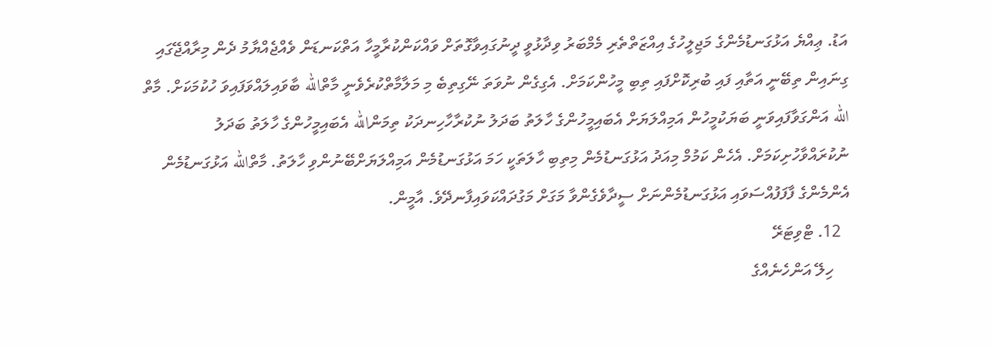އަޑު. ޢިއްޔެ އަޅުގަނޑުމެންގެ މަޖިލީހުގެ އިއްޒަތްތެރި މެމްބަރު ވިދާޅުވީ ދީނުގައިވާގޮތަށް ވައްކަންކުރާމީހާ އަތްކަނޑަން ވެއްޖެއްޔާމު ދެން މިރާއްޖޭގައި ގިނައިން ތިބޭނީ އަތާއި ފައި ބުރިކޮށްފައި ތިބި މީހުންކަމަށް. އެގިގެން ނުވަތަ ނޭގިތިބެ މި މަލާމާތްކުރެވެނީ މާތްالله ބާވައިލައްވަފައިވަ ހުކުމަކަށް. މާތް الله އަންގަވާފައިވަނީ ބަޔަކުމީހުން އަމިއްލަޔަށް އެބައިމީހުންގެ ހާލަތު ބަދަލު ނުކުރާހާހިނދަކު ތިމަންالله އެބައިމީހުންގެ ހާލަތު ބަދަލު ނުކުރައްވާހުށިކަމަށް. އެހެން ކަމުމް މިއަދު އަޅުގަނޑުމެން މިތިބި ހާލަތަކީ ހަމަ އަޅުގަނޑުމެން އަމިއްލަޔަށްބޭނުންވި ހާލަތު. މާތްالله އަޅުގަނޑުމެން އެންމެންގެ ފާފަފުއްސަވައި އަޅުގަނޑުމެންނަށް ސީދާވެގެންވާ މަގަށް މަގުދައްކަވައިފާނދޭވެ. އާމީން.
  12. ޓްވިޓަރޭ
    ހިލޭ އަންހެނެއްގެ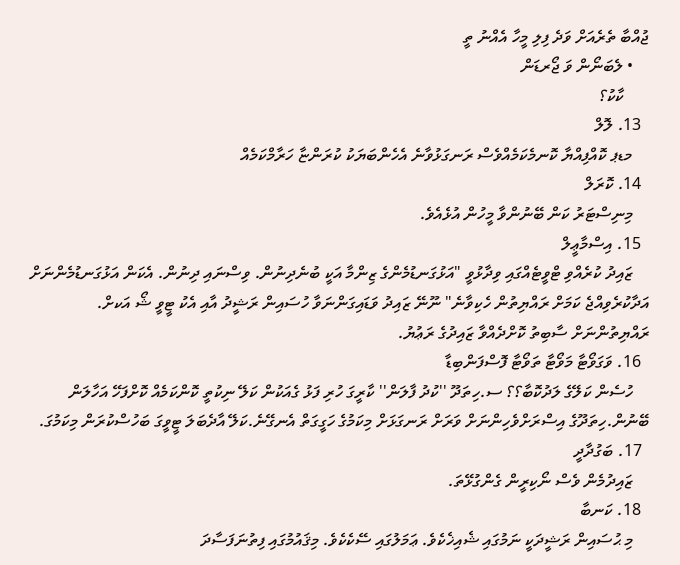ޖުއްބާ ތެރެއަށް ވަދެ ފިލި މީހާ އެއްނު ތީ
    • ލެބަނޯން ވަ ޖޯރޑަން
      ކާކު؟
  13. ލޮލް
    މޑޕ ކޮއްފިއްޔާ ކޮނމެކަމެއްވެސް ރަނގަޅުވާނެ އެހެންބަޔަކު ކުރަންޏާ ހަރާމްކަމެއް
  14. ކޮރަލް
    މިނިސްޓަރު ކަން ބޭނުންވާ މީހުން އުޅެއެވެ.
  15. އިސްމާޢީލް
    ޒައިދު ކުރެއްވި ޓްވީޓެއްގައި ވިދާޅުވީ "އަޅުގަނޑުމެންގެ ޒިންމާ އަކީ ބުނެދިނުން. ވިސްނައި ދިނުން. އެކަން އަޅުގަނޑުމެންނަށް އަދާކުރެވިއްޖެ ކަމަށް ރައްޔިތުން ހެކިވާނެ" ނޫނޭ ޒައިދު ވަޑައިގަންނަވާ ހުސައިން ރަޝީދު އާއި އެކު ޓީވީ ޝޯ އަކށް. ރައްޔިތުންނަށް ސާބިތު ކޮށްދެއްވާ ޒައިދުގެ ރަޢުޔު.
  16. ވަގަވޯޓާ މަވޯޓާ ތަވޯޓާ ފޮސްފަންބިޑާ
    ހުސެން ކަލޭގެ ލަދުކޮބާ؟؟ ސ.ހިތަދޫ ''ކުދު ފާލަން'' ކާރީގަ ހުރި ފަޅު ގެއަކުން ކަލޭ ނިކުތީ ކޮންކަމެއް ކޮށްފަހޭ އަހާލަން ބޭނުން.ހިތަދޫގެ އިސްރަށްވެހިންނަށް ވަރަށް ރަނގަޅަށް މިކަމުގެ ހަގީގަތް އެނގޭނެ.ކަލޭ އާދެބަލަ ޓީވީގަ ބަހުސްކުރަން މިކަމުގަ.
  17. ބަގުދާދީ
    ޒައިދުމެން ވެސް ނޯކިރީން ގެންގުޅޭތަ.
  18. ކަނބާ
    މި ޙުސައިން ރަޝީދަކީ ނަމުގައި ޝެއިޚެކެވެ. ޢަމަލުގައި ސޭކެކެވެ. މިޤައުމުގައި ފިތުނަފަސާދަ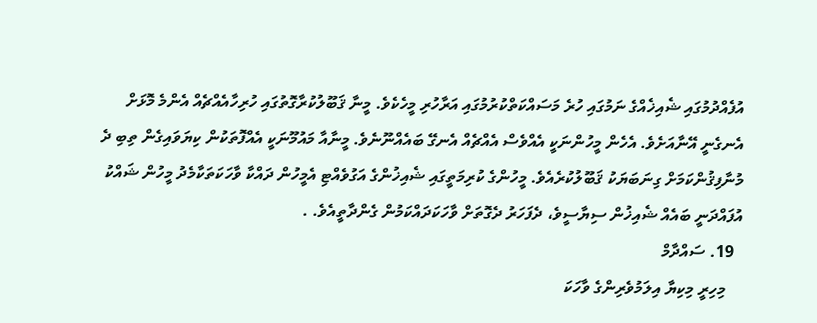އުފެއްދުމުގައި ޝެއިޚެއްގެ ނަމުގައި ހުރެ މަސައްކަތްކުރުމުގައި އަރާހުރި މީހެކެވެ. މީނާ ޤަބޫލުކުރާގޮތުގައި ހުރިހާއެއްޗެއް އެންމެ މޮޅަށް އެނގެނީ އޭނާއަށެވެ. އެހެން މީހުންނަކީ އެއްވެސް އެއްޗެއް އެނގޭ ބައެއްނޫނެވެ. މީނާއާ މައުމޫނަކީ އެއްފޮތަކުން ކިޔަވައިގެން ތިބި ދެ މުނާފިޤުންކަމަށް ގިނަބަޔަކު ޤަބޫލުކުރެއެވެ. މީހުންގެ ކުރިމަތީގައި ޝެއިޚުންގެ އަގުވެއްޓި އެމީހުން ދައްކާ ވާހަކަތަކާމެދު މީހުން ޝައްކު އުފައްދަނީ ބައެއް ޝެއިޚުން ސިޔާސީވެ، ދެފަހަރު ދެގޮތަށް ވާހަކަދައްކަމުން ގެންދާތީއެވެ. .
  19. ސައްދާމް
    މިހިރީ މިކިޔާ އިލަމުވެރިންގެ ވާހަކަ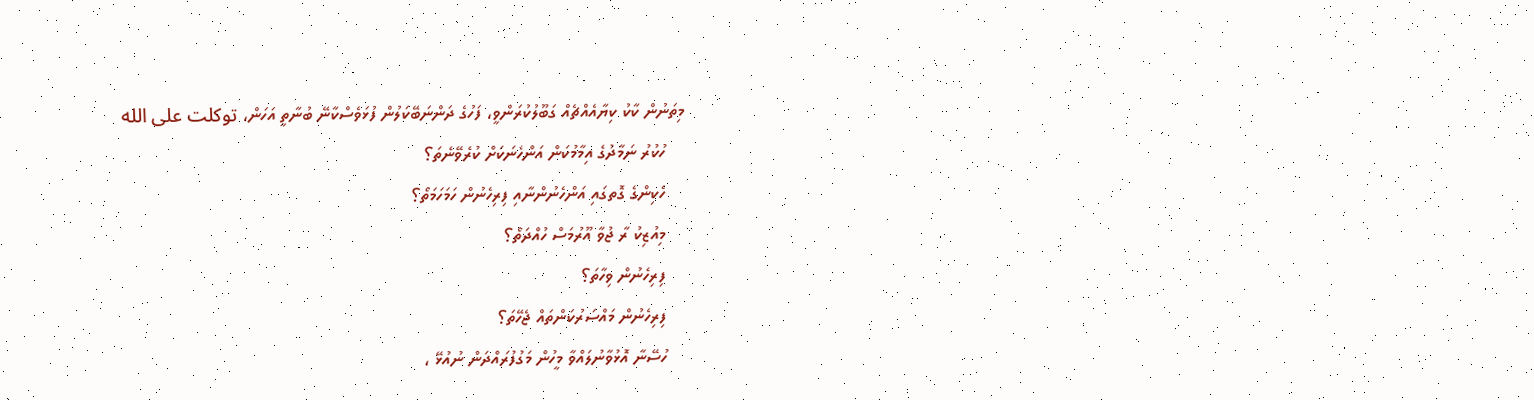މިތަނުން ކާކު ކިޔާއެއްޗެއް ގަބޫލުކުރަންވީ، ފަހުގެ ދަންނަބޭކަލުން ފުޅަވެސްކާނޭ ބުނާތީ އަހަން، توكلت على الله
    ހުކުރު ނަމާދުގެ އިމާމުކަން އަންހެނަކަށް ކުރެވޭނެތަ؟
    ހެކިންގެ ގޮތގައި އަންހެނުންނާއި ފިރިހެނުން ހަމަހަމަތޯ؟
    މިއުޒިކު ރާ ޖުވާ އޫރުމަސް ހުއްދަތޯ؟
    ފިރިހެނުން ވިހާތަ؟
    ފިރިހެނުން މައްސަރުކަންތައް ޖެހޭތަ؟
    ހުސޭނާ އޮޅުވާނުލައްވާ މީހުން މަގުފުރައްދަން ނުއުޅޭ ،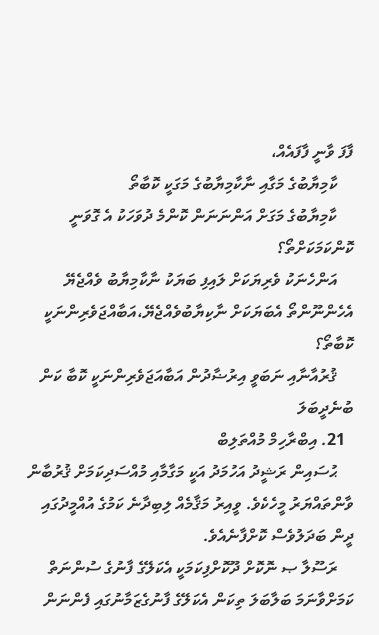ފާފަ ވާނީ ފާފައެއް،
    ކާމިޔާބުގެ މަގާއި ނާކާމިޔާބުގެ މަގަކީ ކޮބާތޯ
    ކާމިޔާބުގެ މަގަށް އަންނަނަން ކޮންމެ ދުވަހަކު އެ ގޮވަނީ ކޮންކަމަކަށްތޯ؟
    އަންހެނަކު ވެރިޔަކަށް ލައިފި ބަޔަކު ނާކާމިޔާބު ވެއްޖެޔޭ އެހެންނޫންތޯ އެބަޔަކަށް ނާކިޔާބުވެއްޖެޔޭ،އަބާއްޖަވެރިންނަކީ ކޮބާތޯ؟
    ޤުރުއާނާއި ނަބަވީ އިރުޟާދުން އަބާއަޖަވެރިންނަކީ ކޮބާ ކަން ބުނެދީބަލަ
  21. އިބްރާހިމް މުއްތަލިބް
    ޙުސައިން ރަޝީދު އަހުމަދު އަކީ މަގާމާއި މުއްސަދިކަމަށް ޤުރުބާން ވާންތައްޔަރު މީހެކެވެ. ވީއިރު މަޤާމެއް ލިބިދާނެ ކަމުގެ އުއްމީދުގައި ދީން ބަދަލުވެސް ކޮށްފާނެއެވެ.
    ރަސޫލާ ޞ ނޮކޮށް ދޫކޮށްފިކަމަކީ އެކަލޭގެ ފާނުގެ ސުންނަތް ކަމަށްވާނަމަ ބަލާބަލަ ތިކަން އެކަލޭގެ ފާނުގެޒަމާނުގައި ފެންނަން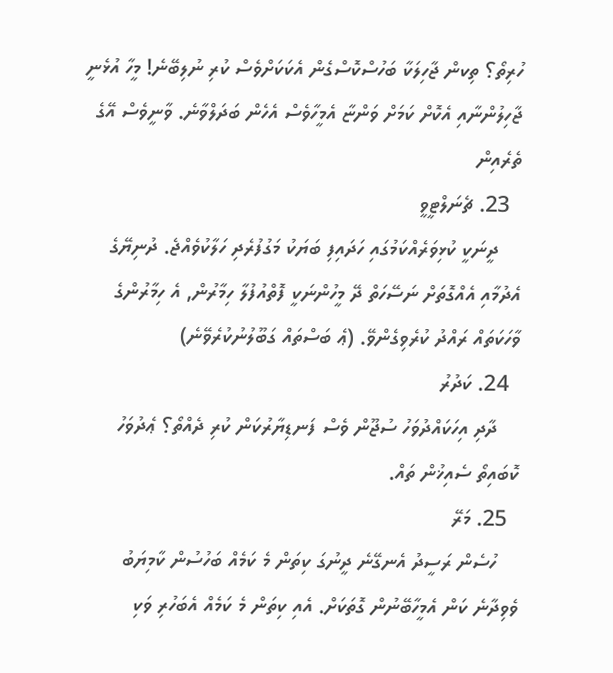ހުރިތޯ؟ ތިކން ޖާހިލަކާ ބަހުސްކޮސްގެން އެކަކަށްވެސް ކުރި ނުލިބޭނެ! މީހާ އުޅެނީ ޖާހިލުންނާއި އެކޮށް ކަމަށް ވަންޏާ އެމީހާވެސް އެހެން ބަދަލްވާނެ. ވާނީވެސް އޭގެ ތެރެއިން
  23. ޗެނަލްޓީވީ
    ދީނަކީ ކުޅިވަރެއްކަމުގައި ހަދައިފި ބަޔަކު މަގުފުރެދި ހަލާކުވެއްޖެ. ދުނިޔޭގެ އެދުމާއި އެއްގޮތަށް ނަސޭހަތް ދޭ މީހުންނަކީ ފޮތްއުފުލާ ހިމާރުން, އެ ހިމާރުންގެ ވާހަކަތައް ރައްދު ކުރެވިގެންވޭ. (ޢެ ބަސްތައް ގަބޫލުނުކުރެވޭނެ)
  24. ކަދުރު
    ދާދި އިހަކައްދުވަހު ސުޖޫން ވެސް ފަނޑިޔާރުކަން ކުރި ދެއްތޯ؟ ޢެދުވަހު ކޮބައިތޯ ސެއިޚުން ތައް.
  25. މަރޭ
    ހުސެން ރަސީދު އެނގޭނެ ދީނުގަ ކިތަން މެ ކަމެއް ބަހުސުން ކާމިޔަބު ވެވިދާނެ ކަން އެމީހާބޭނުން ގޮތަކަށް. އެއި ކިތަން މެ ކަމެއް އެބަހުރި ވަކި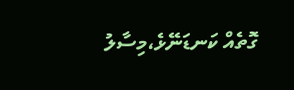ގޮތެއް ކަނޑަނޭޅެ،މިސާލު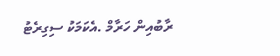ރާބުއިން ހަރާމް .އެކަމަކު ސިގިރެޓު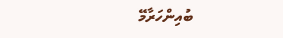ބުއިންހަރާމޭ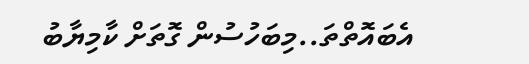އެބައޮތްތަ..މިބަހުސުން ގޮތަށް ކާމިޔާބު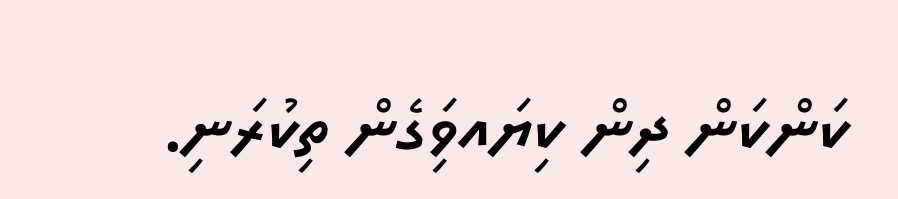ކަންކަން ދިން ކިޔައވަިގެން ތިކުރަނި.